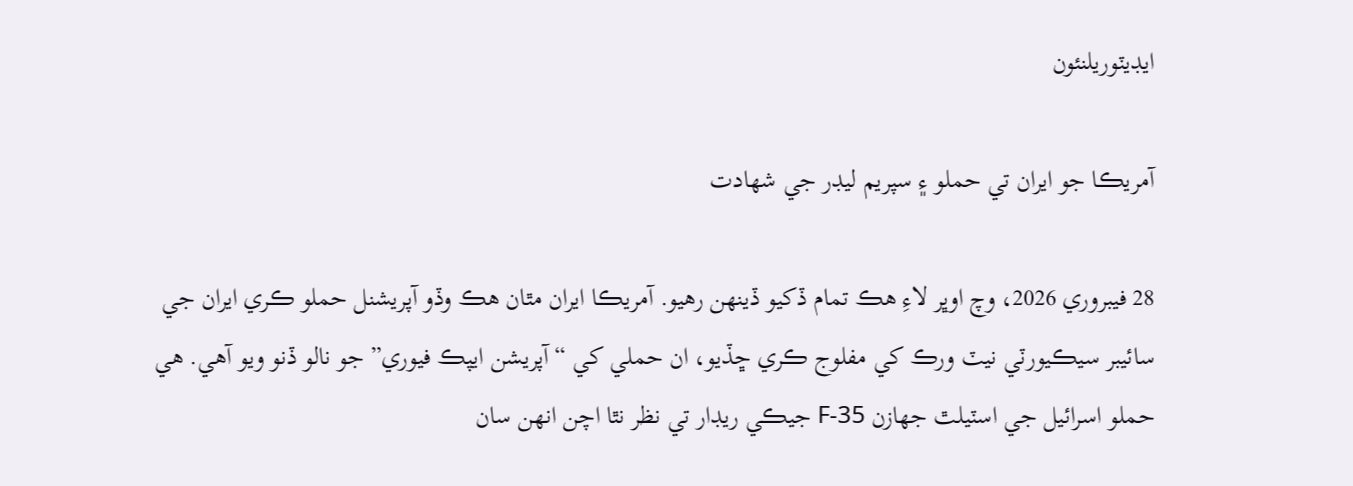ايڊيٽوريلنئون

آمريڪا جو ايران تي حملو ۽ سپريم ليڊر جي شهادت

28 فيبروري 2026، وچ اوڀر لاءِ هڪ تمام ڏکيو ڏينهن رهيو. آمريڪا ايران مٿان هڪ وڏو آپريشنل حملو ڪري ايران جي سائيبر سيڪيورٽي نيٽ ورڪ کي مفلوج ڪري ڇڏيو، ان حملي کي “آپريشن ايپڪ فيوري” جو نالو ڏنو ويو آهي. هي حملو اسرائيل جي اسٽيلٿ جهازن F-35 جيڪي ريڊار تي نظر نٿا اچن انهن سان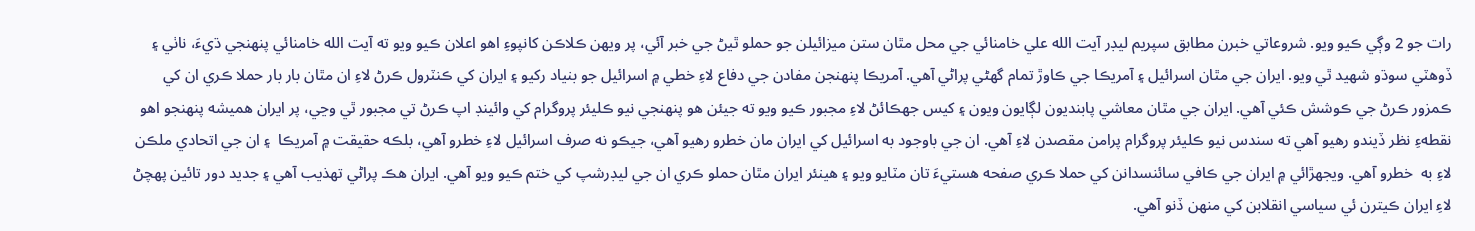رات جو 2 وڳي ڪيو ويو. شروعاتي خبرن مطابق سپريم ليڊر آيت الله علي خامنائي جي محل مٿان ستن ميزائيلن جو حملو ٿيڻ جي خبر آئي، پر ويهن ڪلاڪن کانپوءِ اهو اعلان ڪيو ويو ته آيت الله خامنائي پنهنجي ڌيءَ، ناٺي ۽ ڏوهٽي سوڌو شهيد ٿي ويو. ايران جي مٿان اسرائيل ۽ آمريڪا جي ڪاوڙ تمام گهڻي پراڻي آهي. آمريڪا پنهنجن مفادن جي دفاع لاءِ خطي ۾ اسرائيل جو بنياد رکيو ۽ ايران کي ڪنٽرول ڪرڻ لاءِ ان مٿان بار بار حملا ڪري ان کي ڪمزور ڪرڻ جي ڪوشش ڪئي آهي. ايران جي مٿان معاشي پابنديون لڳايون ويون ۽ کيس جهڪائڻ لاءِ مجبور ڪيو ويو ته جيئن هو پنهنجي نيو ڪليئر پروگرام کي وائينڊ اپ ڪرڻ تي مجبور ٿي وڃي، پر ايران هميشه پنهنجو اهو نقطهءِ نظر ڏيندو رهيو آهي ته سندس نيو ڪليئر پروگرام پرامن مقصدن لاءِ آهي. ان جي باوجود به اسرائيل کي ايران مان خطرو رهيو آهي، جيڪو نه صرف اسرائيل لاءِ خطرو آهي، بلڪه حقيقت ۾ آمريڪا  ۽ ان جي اتحادي ملڪن لاءِ به  خطرو آهي. ويجهڙائي ۾ ايران جي ڪافي سائنسدانن کي حملا ڪري صفحه هستيءَ تان مٽايو ويو ۽ هينئر ايران مٿان حملو ڪري ان جي ليڊرشپ کي ختم ڪيو ويو آهي. ايران هڪ پراڻي تهذيب آهي ۽ جديد دور تائين پهچڻ لاءِ ايران ڪيترن ئي سياسي انقلابن کي منهن ڏنو آهي.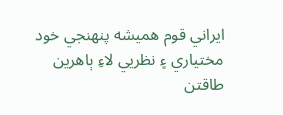ايراني قوم هميشه پنهنجي خود مختياري ۽ نظريي لاءِ ٻاهرين طاقتن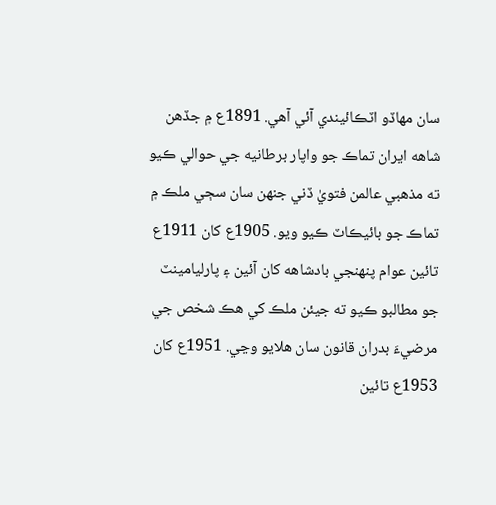سان مهاڏو اٽڪائيندي آئي آهي. 1891ع ۾ جڏهن شاهه ايران تماڪ جو واپار برطانيه جي حوالي ڪيو ته مذهبي عالمن فتويٰ ڏني جنهن سان سڄي ملڪ ۾ تماڪ جو بائيڪاٽ ڪيو ويو. 1905ع کان 1911ع تائين عوام پنهنجي بادشاهه کان آئين ۽ پارليامينٽ جو مطالبو ڪيو ته جيئن ملڪ کي هڪ شخص جي مرضيءَ بدران قانون سان هلايو وڃي. 1951ع کان 1953ع تائين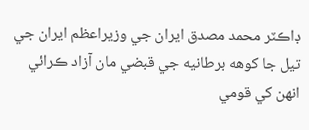ڊاڪٽر محمد مصدق ايران جي وزيراعظم ايران جي تيل جا کوهه برطانيه جي قبضي مان آزاد ڪرائي انهن کي قومي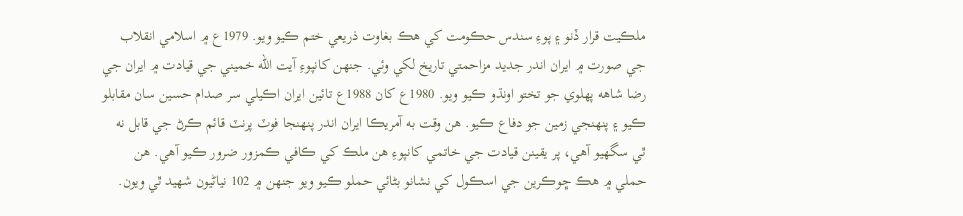ملڪيت قرار ڏنو ۽ پوءِ سندس حڪومت کي هڪ بغاوت ذريعي ختم ڪيو ويو. 1979ع ۾ اسلامي انقلاب جي صورت ۾ ايران اندر جديد مزاحمتي تاريخ لکي وئي. جنهن کانپوءِ آيت الله خميني جي قيادت ۾ ايران جي رضا شاهه پهلوي جو تختو اونڌو ڪيو ويو. 1980ع کان 1988ع تائين ايران اڪيلي سر صدام حسين سان مقابلو ڪيو ۽ پنهنجي زمين جو دفاع ڪيو. هن وقت به آمريڪا ايران اندر پنهنجا فوٽ پرنٽ قائم ڪرڻ جي قابل نه ٿي سگهيو آهي، پر يقينن قيادت جي خاتمي کانپوءِ هن ملڪ کي ڪافي ڪمزور ضرور ڪيو آهي. هن حملي ۾ هڪ ڇوڪرين جي اسڪول کي نشانو بڻائي حملو ڪيو ويو جنهن ۾ 102 نياڻيون شهيد ٿي ويون.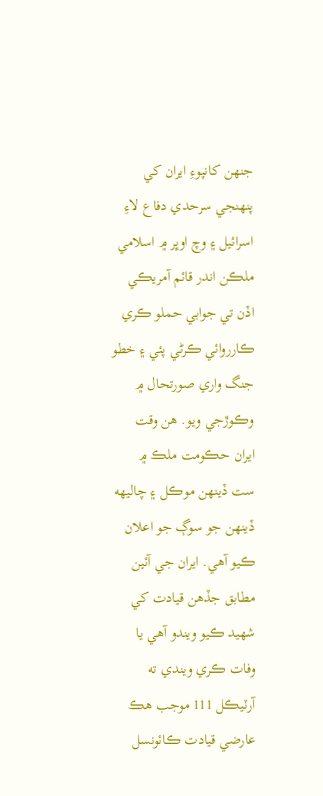جنهن کانپوءِ ايران کي پنهنجي سرحدي دفاع لاءِ اسرائيل ۽ وچ اوڀر ۾ اسلامي ملڪن اندر قائم آمريڪي اڏن تي جوابي حملو ڪري ڪارروائي ڪرڻي پئي ۽ خطو جنگ واري صورتحال ۾ وڪوڙجي ويو. هن وقت ايران حڪومت ملڪ ۾ ست ڏينهن موڪل ۽ چاليهه ڏينهن جو سوڳ جو اعلان ڪيو آهي. ايران جي آئين مطابق جڏهن قيادت کي شهيد ڪيو ويندو آهي يا وفات ڪري ويندي ته آرٽيڪل 111 موجب هڪ عارضي قيادت ڪائونسل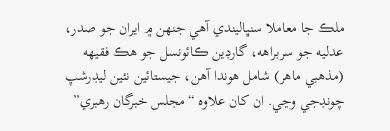ملڪ جا معاملا سنڀاليندي آهي جنهن ۾ ايران جو صدر، عدليه جو سربراهه، گارڊين ڪائونسل جو هڪ فقيهه (مذهبي ماهر) شامل هوندا آهن، جيستائين نئين ليڊرشپ چونڊجي وڃي. ان کان علاوه “مجلس خبرگان رهبري”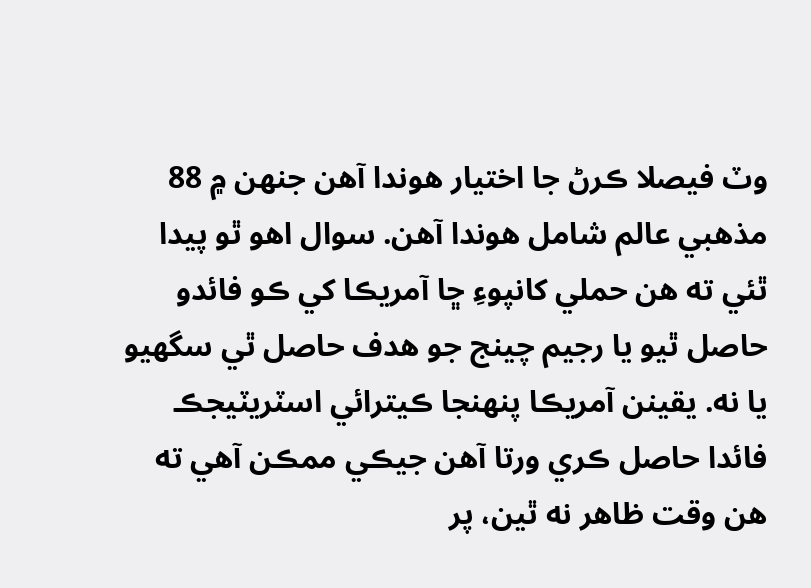وٽ فيصلا ڪرڻ جا اختيار هوندا آهن جنهن ۾ 88 مذهبي عالم شامل هوندا آهن. سوال اهو ٿو پيدا ٿئي ته هن حملي کانپوءِ ڇا آمريڪا کي ڪو فائدو حاصل ٿيو يا رجيم چينج جو هدف حاصل ٿي سگهيو يا نه. يقينن آمريڪا پنهنجا ڪيترائي اسٽريٽيجڪ فائدا حاصل ڪري ورتا آهن جيڪي ممڪن آهي ته هن وقت ظاهر نه ٿين، پر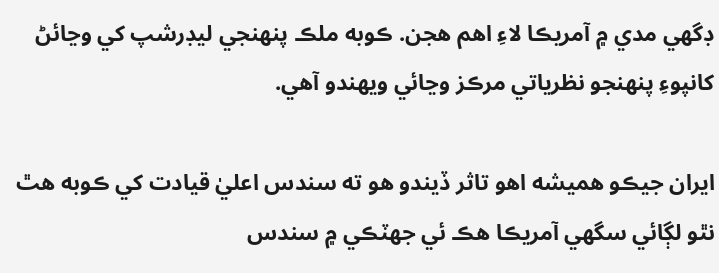ڊگهي مدي ۾ آمريڪا لاءِ اهم هجن. ڪوبه ملڪ پنهنجي ليڊرشپ کي وڃائڻ کانپوءِ پنهنجو نظرياتي مرڪز وڃائي ويهندو آهي.

ايران جيڪو هميشه اهو تاثر ڏيندو هو ته سندس اعليٰ قيادت کي ڪوبه هٿ نٿو لڳائي سگهي آمريڪا هڪ ئي جهٽڪي ۾ سندس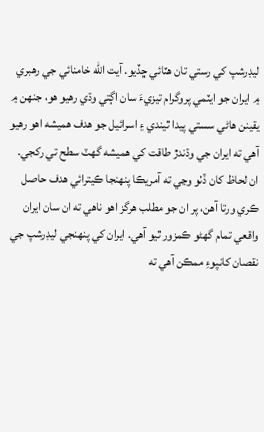ليڊرشپ کي رستي تان هٽائي ڇڏيو. آيت الله خامنائي جي رهبري ۾ ايران جو ايٽمي پروگرام تيزيءَ سان اڳتي وڌي رهيو هو، جنهن ۾ يقينن هاڻي سستي پيدا ٿيندي ۽ اسرائيل جو هدف هميشه اهو رهيو آهي ته ايران جي وڌندڙ طاقت کي هميشه گهٽ سطح تي رکجي. ان لحاظ کان ڏٺو وڃي ته آمريڪا پنهنجا ڪيترائي هدف حاصل ڪري ورتا آهن، پر ان جو مطلب هرگز اهو ناهي ته ان سان ايران واقعي تمام گهڻو ڪمزور ٿيو آهي. ايران کي پنهنجي ليڊرشپ جي نقصان کانپوءِ ممڪن آهي ته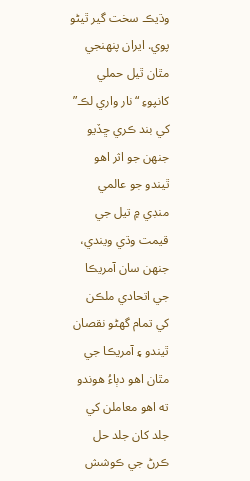وڌيڪ سخت گير ٿيڻو پوي. ايران پنهنجي مٿان ٿيل حملي کانپوءِ “نار واري لڪ” کي بند ڪري ڇڏيو جنهن جو اثر اهو ٿيندو جو عالمي منڊي ۾ تيل جي قيمت وڌي ويندي، جنهن سان آمريڪا جي اتحادي ملڪن کي تمام گهڻو نقصان ٿيندو ۽ آمريڪا جي مٿان اهو دٻاءُ هوندو ته اهو معاملن کي جلد کان جلد حل ڪرڻ جي ڪوشش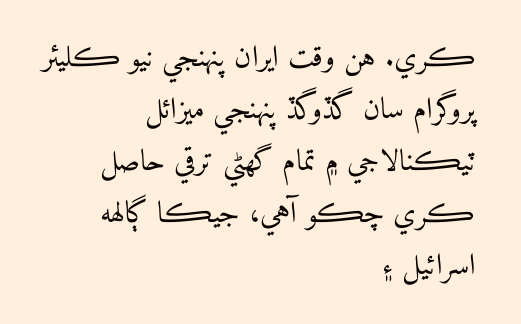ڪري. هن وقت ايران پنهنجي نيو ڪليئر پروگرام سان گڏوگڏ پنهنجي ميزائل ٽيڪنالاجي ۾ تمام گهڻي ترقي حاصل ڪري چڪو آهي، جيڪا ڳالهه اسرائيل ۽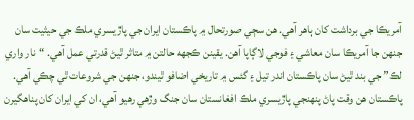آمريڪا جي برداشت کان ٻاهر آهي. هن سڄي صورتحال ۾ پاڪستان ايران جي پاڙيسري ملڪ جي حيثيت سان جنهن جا آمريڪا سان معاشي ۽ فوجي لاڳاپا آهن. يقينن ڪجهه حالتن ۾ متاثر ٿيڻ قدرتي عمل آهي. “نار واري لڪ” جي بند ٿيڻ سان پاڪستان اندر تيل ۽ گئس ۾ تاريخي اضافو ٿيندو، جنهن جي شروعات ٿي چڪي آهي. پاڪستان هن وقت پاڻ پنهنجي پاڙيسري ملڪ افغانستان سان جنگ وڙهي رهيو آهي، ان کي ايران کان پناهگيرن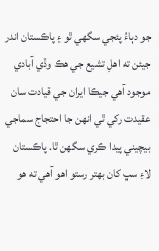جو دٻاءُ پئجي سگهي ٿو ۽ پاڪستان اندر جيئن ته اهلِ تشيع جي هڪ وڏي آبادي موجود آهي جيڪا ايران جي قيادت سان عقيدت رکي ٿي انهن جا احتجاج سماجي بيچيني پيدا ڪري سگهن ٿا. پاڪستان لاءِ سڀ کان بهتر رستو اهو آهي ته هو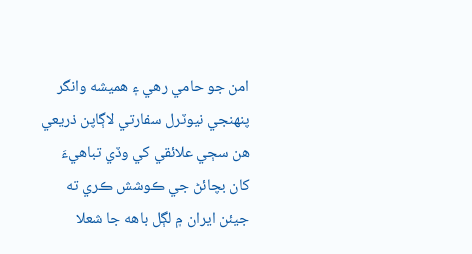امن جو حامي رهي ۽ هميشه وانگر پنهنجي نيوٽرل سفارتي لاڳاپن ذريعي هن سڄي علائقي کي وڏي تباهيءَ کان بچائڻ جي ڪوشش ڪري ته جيئن ايران ۾ لڳل باهه جا شعلا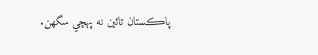پاڪستان تائين نه پهچي سگهن.